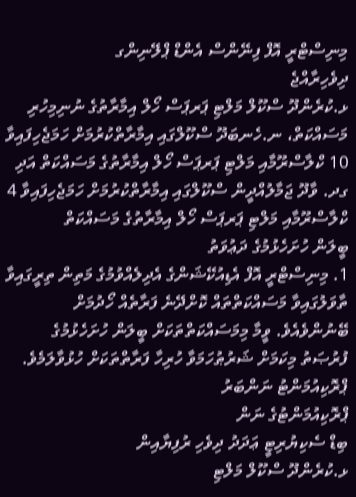މިނިސްޓްރީ އޮފް ފިނޭންސް އެންޑް ޕްލޭނިންގ
ދިވެހިރާއްޖެ
ޅ.ކުރެންދޫ ސްކޫލް މަލްޓި ޕަރޕަސް ހޯލް އިމާރާތުގެ ނުނިމިހުރި މަސައްކަތް، ނ.ހެނބަދޫ ސްކޫލްގައި އިމާރާތްކުރުމަށް ހަމަޖެހިފައިވާ 10 ކްލާސްރޫމާއި މަލްޓި ޕަރޕަސް ހޯލް އިމާރާތުގެ މަސައްކަތް އަދި ގދ. ވާދޫ ޖަމާލުއްދީން ސްކޫލްގައި އިމާރާތްކުރުމަށް ހަމަޖެހިފައިވާ 4 ކްލާސްރޫމާއި މަލްޓި ޕަރޕަސް ހޯލް އިމާރާތުގެ މަސައްކަތް
ބީލަން ހުށަހެޅުމުގެ ދަޢުވަތު
1. މިނިސްޓްރީ އޮފް އެޑިއުކޭޝަންގެ އެދިލެއްވުމުގެ މަތިން ތިރީގައިވާ ތާވަލުގައިވާ މަސައްކަތްތައް ކޮށްދޭނެ ފަރާތެއް ހޯދުމަށް ބޭނުންވެއެވެ. ވީމާ މިމަސައްކަތްތަކަށް ބީލަން ހުށަހެޅުމުގެ ފުރުޞަތު މިކަމަށް ޝަރުޠުހަމަވާ ހުރިހާ ފަރާތްތަކަށް ހުޅުވާލަމެވެ.
ޕްރޮކިއުމަންޓު ނަންބަރު
ޕްރޮކިއުމަންޓުގެ ނަން
ބިޑް ސެކިޔުރިޓީ ޢަދަދު ދިވެހި ރުފިޔާއިން
ޅ.ކުރެންދޫ ސްކޫލް މަލްޓި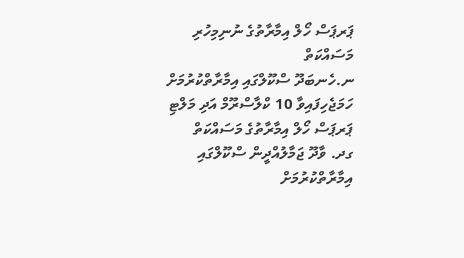ޕަރޕަސް ހޯލް އިމާރާތުގެ ނުނިމިހުރި މަސައްކަތް
ނ.ހެނބަދޫ ސްކޫލްގައި އިމާރާތްކުރުމަށް ހަމަޖެހިފައިވާ 10 ކްލާސްރޫމް އަދި މަލްޓި ޕަރޕަސް ހޯލް އިމާރާތުގެ މަސައްކަތް
ގދ. ވާދޫ ޖަމާލުއްދީން ސްކޫލްގައި އިމާރާތްކުރުމަށް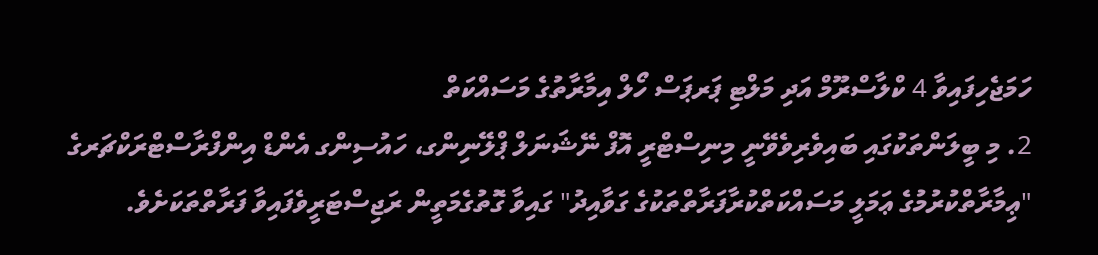ހަމަޖެހިފައިވާ 4 ކްލާސްރޫމް އަދި މަލްޓި ޕަރޕަސް ހޯލް އިމާރާތުގެ މަސައްކަތް
2. މި ބީލަންތަކުގައި ބައިވެރިވެވޭނީ މިނިސްޓްރީ އޮފް ނޭޝަނަލް ޕްލޭނިންގ، ހައުސިންގ އެންޑް އިންފްރާސްޓްރަކްޗަރގެ "ޢިމާރާތްކުރުމުގެ ޢަމަލީ މަސައްކަތްކުރާފަރާތްތަކުގެ ގަވާއިދު" ގައިވާ ގޮތުގެމަތީން ރަޖިސްޓަރީވެފައިވާ ފަރާތްތަކަށެވެ.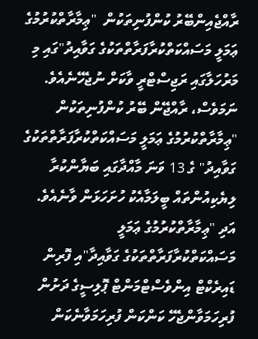ރާއްޖެއިންބޭރު ކުންފުނިތަކުން  "ޢިމާރާތްކުރުމުގެ ޢަމަލީ މަސައްކަތްކުރާފަރާތްތަކުގެ ގަވާއިދު"ގައި މި މަރުހަލާގައި ރަޖިސްޓްރީ ވާކަށް ނުޖެހޭނެއެވެ. ނަމަވެސް، ރާއްޖޭން ބޭރު ކުންފުނިތަކުން "ޢިމާރާތްކުރުމުގެ ޢަމަލީ މަސައްކަތްކުރާފަރާތްތަކުގެ ގަވާއިދު" ގެ 13 ވަނަ މާއްދާގައި ބަޔާންކުރާ ލިޔެކިއުންތައް ބީލަމާއެކު ހުށަހަޅަން ވާނެއެވެ.  އަދި "ޢިމާރާތްކުރުމުގެ ޢަމަލީ މަސައްކަތްކުރާފަރާތްތަކުގެ ގަވާއިދާ"އި ފޮރިން ޑައިރެކްޓް އިންވެސްޓްމަންޓް ޕޮލިސީގެ ދަށުން ފުރިހަމަވާންޖެހޭ ކަންކަން ފުރިހަމަވާނެކަން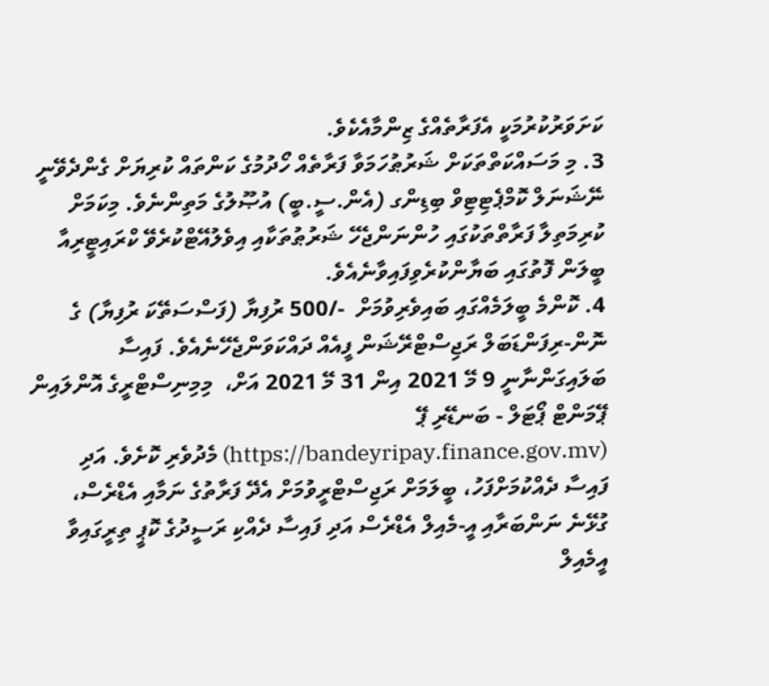ކަށަވަރުކުރުމަކީ އެފަރާތެއްގެ ޒިންމާއެކެވެ.
3. މި މަސައްކަތްތަކަށް ޝަރުޠުހަމަވާ ފަރާތެއް ހޯދުމުގެ ކަންތައް ކުރިޔަށް ގެންދެވޭނީ ނޭޝަނަލް ކޮމްޕެޓިޓިވް ބިޑިންގ (އެން.ސީ.ބީ) އުޞޫލުގެ މަތިންނެވެ. މިކަމަށް ކުރިމަތިލާ ފަރާތްތަކުގައި ހުންނަންޖެހޭ ޝަރުޠުތަކާއި އިވެލުއޭޓްކުރެވޭ ކްރައިޓީރިއާ ބީލަން ފޮތުގައި ބަޔާންކުރެވިފައިވާނެއެވެ.
4. ކޮންމެ ބީލަމެއްގައި ބައިވެރިވުމަށް  -/500 ރުފިޔާ (ފަސްސަތޭކަ ރުފިޔާ) ގެ ނޮން-ރިފަންޑަބަލް ރަޖިސްޓްރޭޝަން ފީއެއް ދައްކަވަންޖެހޭނެއެވެ. ފައިސާ ބަލައިގަންނާނީ 9 މޭ 2021 އިން 31 މޭ 2021 އަށް،  މިމިނިސްޓްރީގެ އޮންލައިން ޕޭމަންޓް ޕޯޓަލް - ބަނޑޭރި ޕޭ  (https://bandeyripay.finance.gov.mv) މެދުވެރި ކޮށެވެ. އަދި ފައިސާ ދެއްކުމަށްފަހު، ބީލަމަށް ރަޖިސްޓްރީވުމަށް އެދޭ ފަރާތުގެ ނަމާއި އެޑްރެސް، ގުޅޭނެ ނަންބަރާއި އީ-މެއިލް އެޑްރެސް އަދި ފައިސާ ދެއްކި ރަސީދުގެ ކޮޕީ ތިރީގައިވާ އީމެއިލް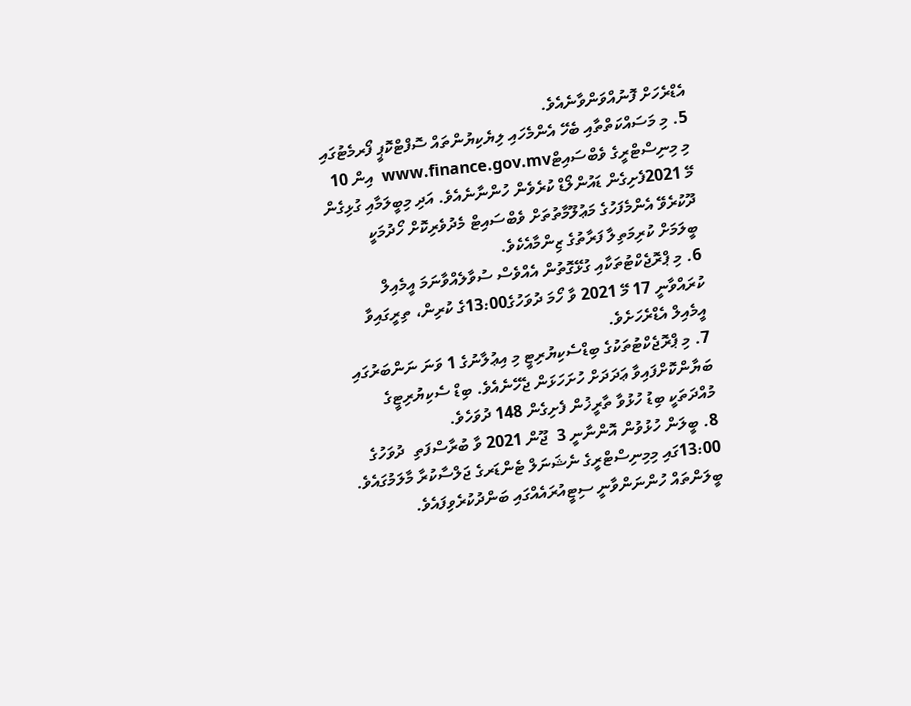އެޑްރެހަށް ފޮނުއްވަންވާނެއެވެ.
5. މި މަސައްކަތްތާއި ބެހޭ އެންމެހައި ލިޔެކިޔުންތައް ސޮފްޓްކޮޕީ ފޯރމެޓުގައި މި މިނިސްޓްރީގެ ވެބްސައިޓްwww.finance.gov.mv  އިން 10 މޭ 2021ފެށިގެން ޑައުންލޯޑް ކުރެވެން ހުންނާނެއެވެ. އަދި މިބީލަމާއި ގުޅިގެން ދޫކުރެވޭ އެންމެފަހުގެ މަޢުލޫމާތުތަށް ވެބްސައިޓް މެދުވެރިކޮށް ހޯދުމަކީ ބީލަމަށް ކުރިމަތިލާ ފަރާތުގެ ޒިންމާއެކެވެ.
6. މި ޕްރޮޖެކްޓުތަކާއި ގުޅޭގޮތުން އެއްވެސް ސުވާލެއްވާނަމަ އީމެއިލް ކުރައްވާނީ 17 މޭ 2021 ވާ ހޯމަ ދުވަހުގެ13:00ގެ ކުރިން، ތިރީގައިވާ އީމެއިލް އެޑްރެހަށެވެ.
7. މި ޕްރޮޖެކްޓުތަކުގެ ބިޑްސެކިޔުރިޓީ މި އިޢުލާނުގެ 1 ވަނަ ނަންބަރުގައި ބަޔާންކޮށްފައިވާ ޢަދަދަށް ހުށަހަޅަން ޖެހޭނެއެވެ. ބިޑް ސެކިޔުރިޓީގެ މުއްދަތަކީ ބިޑު ހުޅުވާ ތާރީޚުން ފެށިގެން 148 ދުވަހެވެ.
8. ބީލަން ހުޅުވުން އޮންނާނީ 3  ޖޫން 2021 ވާ ބުރާސްފަތި  ދުވަހުގެ 13:00ގައި މިމިނިސްޓްރީގެ ނެޝަނަލް ޓެންޑަރގެ ޖަލްސާކުރާ މާލަމުގައެވެ. ބީލަންތައް ހުންނަންވާނީ ސިޓީއުރައެއްގައި ބަންދުކުރެވިފައެވެ.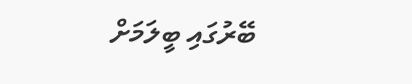ބޭރުގައި ބީލަމަށް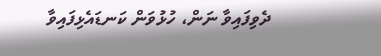ދެވިފައިވާ ނަން، ހުޅުވަން ކަނޑައެޅިފައިވާ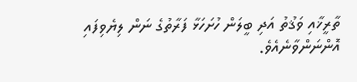ތާރީޚާއި ވަޤުތު އަދި ބީލަން ހުށަހަޅާ ފަރާތުގެ ނަން ލިޔެވިފައި އޮންނަންވާނެއެވެ.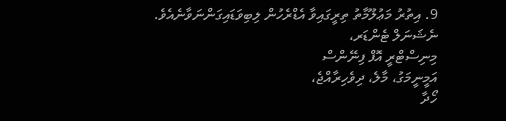9. އިތުރު މަޢުލޫމާތު ތިރީގައިވާ އެޑްރެހުން ލިބިވަޑައިގަންނަވާނެއެވެ.
ނެޝަނަލް ޓެންޑަރ،
މިނިސްޓްރީ އޮފް ފިނޭންސް
އަމީނީމަގު، މާލެ، ދިވެހިރާއްޖެ،
ހޯދާ